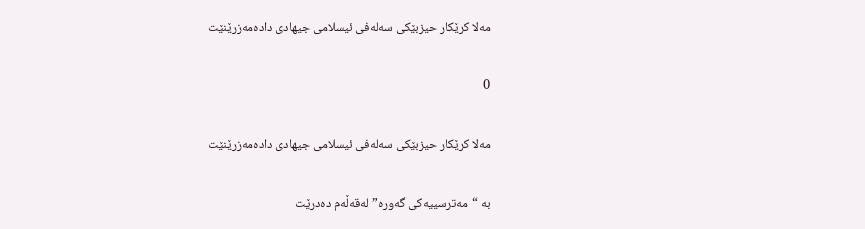مه‌لا كرێكار حیزبێكی سه‌له‌فی ئیسلامی جیهادی داده‌مه‌زرێنێت

0

مه‌لا كرێكار حیزبێكی سه‌له‌فی ئیسلامی جیهادی داده‌مه‌زرێنێت

به‌ “مه‌ترسییه‌كی گه‌وره‌” له‌قه‌ڵه‌م ده‌درێت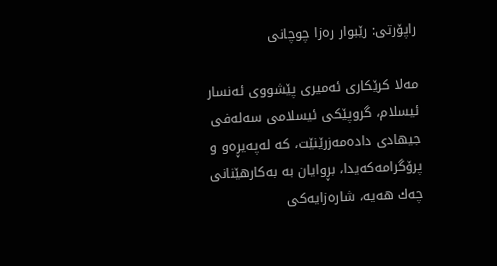راپۆرتی: رێبوار ره‌زا چوچانی

مه‌لا كرێكاری ئه‌میری پێشووی ئه‌نسار ئیسلام، گروپێكی ئیسلامی سه‌له‌فی جیهادی داده‌مه‌زرێنێت، كه‌ له‌په‌یڕه‌و و پرۆگرامه‌كه‌یدا، بڕوایان به‌ به‌كارهێنانی چه‌ك هه‌یه‌، شاره‌زایه‌كی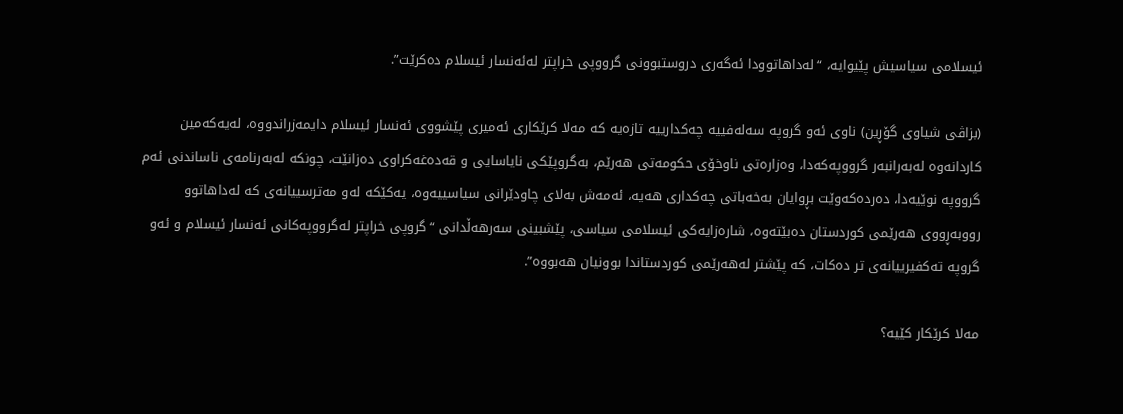ئیسلامی سیاسیش پێیوایه‌، “له‌داهاتوودا ئه‌گه‌ری دروستبوونی گرووپی خراپتر له‌ئه‌نسار ئیسلام ده‌كرێت”.

(بزاڤی شیاوی گۆڕین) ناوی ئه‌و گروپه‌ سه‌له‌فییه‌ چه‌كدارییه‌ تازه‌یه‌ كه‌ مه‌لا كرێكاری ئه‌میری پێشووی ئه‌نسار ئیسلام دایمه‌زراندووه‌، له‌یه‌كه‌مین كاردانه‌وه‌ له‌به‌رانبه‌ر گرووپه‌كه‌دا، وه‌زاره‌تی ناوخۆی حكومه‌تی هه‌رێم، به‌گروپێكی نایاسایی و قه‌ده‌غه‌كراوی ده‌زانێت، چونكه‌ له‌به‌رنامه‌ی ناساندنی ئه‌م گرووپه‌ نوێیه‌دا، ده‌رده‌كه‌وێت بڕوایان به‌خه‌باتی چه‌كداری هه‌یه‌، ئه‌مه‌ش به‌لای چاودێرانی سیاسییه‌وه‌، یه‌كێكه‌ له‌و مه‌ترسییانه‌ی كه‌ له‌داهاتوو رووبه‌ڕووی هه‌رێمی كوردستان ده‌بێته‌وه‌، شاره‌زایه‌كی ئیسلامی سیاسی، پێشبینی سه‌رهه‌ڵدانی “گروپی خراپتر له‌گرووپه‌كانی ئه‌نسار ئیسلام و ئه‌و گروپه‌ ته‌كفیرییانه‌ی تر ده‌كات، كه‌ پێشتر له‌هه‌رێمی كوردستاندا بوونیان هه‌بووه‌”.

مه‌لا كرێكار كێیه‌؟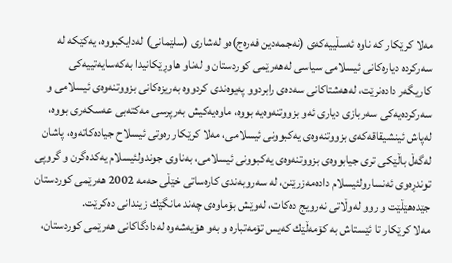مه‌لا كرێكار كه‌ ناوه‌ ئه‌سڵییه‌كه‌ی (نه‌جمه‌دین فه‌ره‌ج)ه‌و له‌شاری (سلێمانی) له‌دایكبووه‌، یه‌كێكه‌ له‌ سه‌ركرده‌ دیاره‌كانی ئیسلامی سیاسی له‌هه‌رێمی كوردستان و له‌ناو هاوڕێكانیدا به‌كه‌سایه‌تییه‌كی كاریگه‌ر داده‌نرێت، له‌هه‌شتاكانی سه‌ده‌ی رابردوو په‌یوه‌ندی كردووه‌ به‌ریزه‌كانی بزووتنه‌وه‌ی ئیسلامی و سه‌ركرده‌یه‌كی سه‌ربازی دیاری ئه‌و بزووتنه‌وه‌یه‌ بووه‌، ماوه‌یه‌كیش به‌رپرسی مه‌كته‌بی عه‌سكه‌ری بووه‌، له‌پاش ئینشیقاقه‌كه‌ی بزووتنه‌وه‌ی یه‌كبوونی ئیسلامی، مه‌لا كرێكار ره‌وتی ئیسلاح جیاده‌كاته‌وه‌، پاشان له‌گه‌ڵ باڵێكی تری جیابووه‌ی بزووتنه‌وه‌ی یه‌كبوونی ئیسلامی، به‌ناوی جوندولئیسلام یه‌كده‌گرن و گروپی توندڕه‌وی ئه‌نسارولئیسلام داده‌مه‌زرێنن، له‌ سه‌روبه‌ندی كاره‌ساتی خێڵی حه‌مه‌ 2002 هه‌رێمی كوردستان جێده‌هێڵێت و روو له‌وڵاتی نه‌رویج ده‌كات، له‌وێش بۆماوه‌ی چه‌ند مانگێك زیندانی ده‌كرێت.
مه‌لا كرێكار تا ئێستاش به‌ كۆمه‌ڵێك كه‌یس تۆمه‌تباره‌ و به‌و هۆیه‌شه‌وه‌ له‌دادگاكانی هه‌رێمی كوردستان،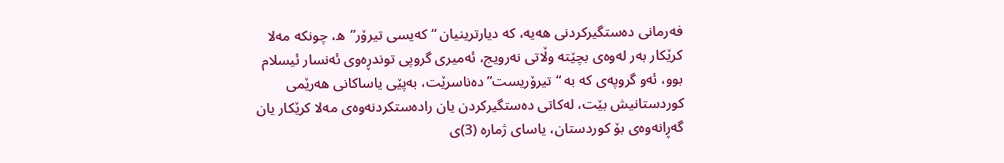فه‌رمانی ده‌ستگیركردنی هه‌یه‌، كه‌ دیارترینیان “كه‌یسی تیرۆر”ه‌، چونكه‌ مه‌لا كرێكار به‌ر له‌وه‌ی بچێته‌ وڵاتی نه‌رویج، ئه‌میری گروپی توندڕه‌وی ئه‌نسار ئیسلام بوو، ئه‌و گروپه‌ی كه‌ به‌ “تیرۆریست” ده‌ناسرێت، به‌پێی یاساكانی هه‌رێمی كوردستانیش بێت، له‌كاتی ده‌ستگیركردن یان راده‌ستكردنه‌وه‌ی مه‌لا كرێكار یان گه‌ڕانه‌وه‌ی بۆ كوردستان، یاسای ژماره‌ (3)ی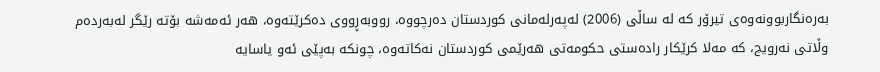به‌ره‌نگاربوونه‌وه‌ی تیرۆر كه‌ له‌ ساڵی (2006) له‌په‌رله‌مانی كوردستان ده‌رچووه‌، رووبه‌ڕووی ده‌كرێته‌وه‌، هه‌ر ئه‌مه‌شه‌ بۆته‌ رێگر له‌به‌رده‌م وڵاتی نه‌رویج، كه‌ مه‌لا كرێكار راده‌ستی حكومه‌تی هه‌رێمی كوردستان نه‌كاته‌وه‌، چونكه‌ به‌پێی ئه‌و یاسایه‌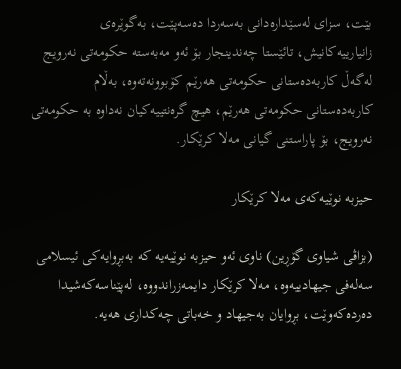بێت، سزای له‌سێداره‌دانی به‌سه‌ردا ده‌سه‌پێت، به‌گوێره‌ی زانیارییه‌كانیش، تائێستا چه‌ندینجار بۆ ئه‌و مه‌به‌سته‌ حكومه‌تی نه‌رویج له‌گه‌ڵ كاربه‌ده‌ستانی حكومه‌تی هه‌رێم كۆبوونه‌ته‌وه‌، به‌ڵام كاربه‌ده‌ستانی حكومه‌تی هه‌رێم، هیچ گره‌نتییه‌كیان نه‌داوه‌ به‌ حكومه‌تی نه‌رویج، بۆ پاراستنی گیانی مه‌لا كرێكار.

حیزبه‌ نوێیه‌كه‌ی مه‌لا كرێكار

(بزاڤی شیاوی گۆڕین) ناوی ئه‌و حیزبه‌ نوێیه‌یه‌ كه‌ به‌بڕوایه‌كی ئیسلامی سه‌له‌فی جیهادییه‌وه‌، مه‌لا كرێكار دایمه‌زراندووه‌، له‌پێناسه‌كه‌شیدا ده‌رده‌كه‌وێت، بڕوایان به‌جیهاد و خه‌باتی چه‌كداری هه‌یه‌.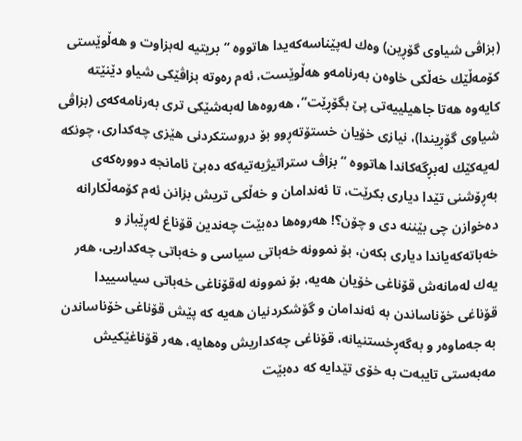(بزاڤی شیاوی گۆڕین) وه‌ك له‌پێناسه‌كه‌یدا هاتووه‌ “بریتیه‌ له‌بزاوت و هه‌ڵوێستی كۆمه‌ڵێك خه‌ڵكی خاوه‌ن به‌رنامه‌و هه‌ڵوێست، ئه‌م ره‌وته‌ بزاڤێكی شیاو دێنێته‌ كایه‌وه‌ هه‌تا جاهیلییه‌تی پێ بگۆڕێت”، هه‌روه‌ها له‌به‌شێكی تری به‌رنامه‌كه‌ی (بزاڤی شیاوی گۆڕیندا)، نیازی خۆیان خستۆته‌ڕوو بۆ دروستكردنی هێزی چه‌كداری، چونكه‌ له‌یه‌كێك له‌بڕگه‌كاندا هاتووه‌ “بزاڤ ستراتیژیه‌تیه‌كه‌ ده‌بێ ئامانجه‌ دووره‌كه‌ی به‌ڕۆشنی تێدا دیاری بكرێت، تا ئه‌ندامان و خه‌ڵكی تریش بزانن ئه‌م كۆمه‌ڵكارانه‌ ده‌خوازن چی بێننه‌ دی و چۆن؟! هه‌روه‌ها ده‌بێت چه‌ندین قۆناغ له‌ڕێباز و خه‌باته‌كه‌یاندا دیاری بكه‌ن، بۆ نموونه‌ خه‌باتی سیاسی و خه‌باتی چه‌كداریی، هه‌ر یه‌ك له‌مانه‌ش قۆناغی خۆیان هه‌یه‌، بۆ نموونه‌ له‌قۆناغی خه‌باتی سیاسییدا قۆناغی خۆناساندن به‌ ئه‌ندامان و گۆشكردنیان هه‌یه‌ كه‌ پێش قۆناغی خۆناساندن به‌ جه‌ماوه‌ر و به‌گه‌ڕخستنیانه‌، قۆناغی چه‌كداریش وه‌هایه‌، هه‌ر قۆناغێكیش مه‌به‌ستی تایبه‌ت به‌ خۆی تێدایه‌ كه‌ ده‌بێت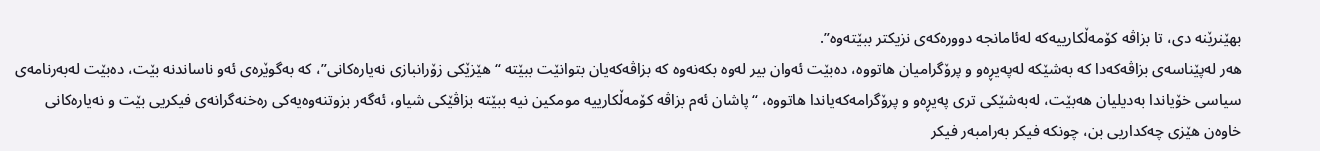بهێنرێنه‌ دی، تا بزاڤه‌ كۆمه‌ڵكارییه‌كه‌ له‌ئامانجه‌ دووره‌كه‌ی نزیكتر ببێته‌وه‌”.
هه‌ر له‌پێناسه‌ی بزاڤه‌كه‌دا كه‌ به‌شێكه‌ له‌په‌یڕه‌و و پرۆگرامیان هاتووه‌، ده‌بێت ئه‌وان بیر له‌وه‌ بكه‌نه‌وه‌ كه‌ بزاڤه‌كه‌یان بتوانێت ببێته‌ “هێزێكی زۆرانبازی نه‌یاره‌كانی”، كه‌ به‌گوێره‌ی ئه‌و ناساندنه‌ بێت، ده‌بێت له‌به‌رنامه‌ی سیاسی خۆیاندا به‌دیلیان هه‌بێت، له‌به‌شێكی تری په‌یڕه‌و و پرۆگرامه‌كه‌یاندا هاتووه‌، “پاشان ئه‌م بزاڤه‌ كۆمه‌ڵكارییه‌ مومكین نیه‌ ببێته‌ بزاڤێكی شیاو، ئه‌گه‌ر بزوتنه‌وه‌یه‌كی ره‌خنه‌گرانه‌ی فیكریی بێت و نه‌یاره‌كانی خاوه‌ن هێزی چه‌كداریی بن، چونكه‌ فیكر به‌رامبه‌ر فیكر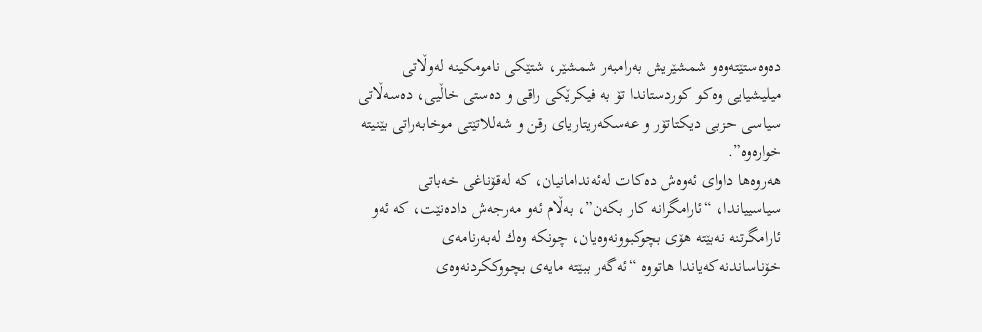ده‌وه‌ستێته‌وه‌و شمشێریش به‌رامبه‌ر شمشێر، شتێكی نامومكینه‌ له‌وڵاتی میلیشیایی وه‌كو كوردستاندا تۆ به‌ فیكرێكی راقی و ده‌ستی خاڵیی، ده‌سه‌ڵاتی سیاسی حزبی دیكتاتۆر و عه‌سكه‌ریتاریای رقن و شه‌للاتێتی موخابه‌راتی بێنیته‌ خواره‌وه‌”.
هه‌روه‌ها داوای ئه‌وه‌ش ده‌كات له‌ئه‌ندامانیان، كه‌ له‌قۆناغی خه‌باتی سیاسییاندا، “ئارامگرانه‌ كار بكه‌ن”، به‌ڵام ئه‌و مه‌رجه‌ش داده‌نێت، كه‌ ئه‌و ئارامگرتنه‌ نه‌بێته‌ هۆی بچوكبوونه‌وه‌یان، چونكه‌ وه‌ك له‌به‌رنامه‌ی خۆناساندنه‌كه‌یاندا هاتووه‌ “ئه‌گه‌ر ببێته‌ مایه‌ی بچووككردنه‌وه‌ی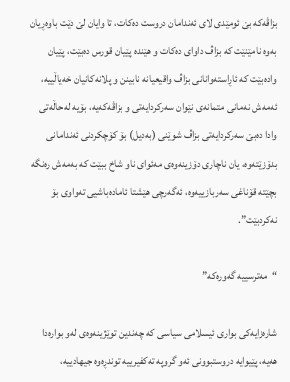بزاڤه‌كه‌ بێ ئومێدی لای ئه‌ندامان دروست ده‌كات، تا وایان لێ دێت باوه‌ڕیان به‌وه‌ نامێنێت كه‌ بزاڤ داوای ده‌كات و هێنده‌ پێیان قورس ده‌بێت، پێیان واده‌بێت كه‌ ئاڕاسته‌وانانی بزاڤ واقیعیانه‌ نابینن و پلانه‌كانیان خه‌یاڵییه‌، ئه‌مه‌ش نه‌مانی متمانه‌ی نێوان سه‌ركردایه‌تی و بزاڤه‌كه‌یه‌، بۆیه‌ له‌حاڵه‌تی وادا ده‌بێ سه‌ركردایه‌تی بزاڤ شوێنی (به‌دیل) بۆ كۆچكردنی ئه‌ندامانی بدۆزێته‌وه‌، یان ناچاری دۆزینه‌وه‌ی مه‌ئوای ناو شاخ ببێت كه‌ به‌مه‌ش ره‌نگه‌ بچێته‌ قۆناغی سه‌ربازییه‌وه‌، ئه‌گه‌رچی هێشتا ئاماده‌باشیی ته‌واوی بۆ نه‌كردبێت”.

“مه‌ترسییه‌ گه‌وره‌كه‌”

شاره‌زایه‌كی بواری ئیسلامی سیاسی كه‌ چه‌ندین توێژینه‌وه‌ی له‌و بواره‌دا هه‌یه‌، پێیوایه‌ دروستبوونی ئه‌و گروپه‌ ته‌كفیرییه‌ توندڕه‌وه‌ جیهادییه‌،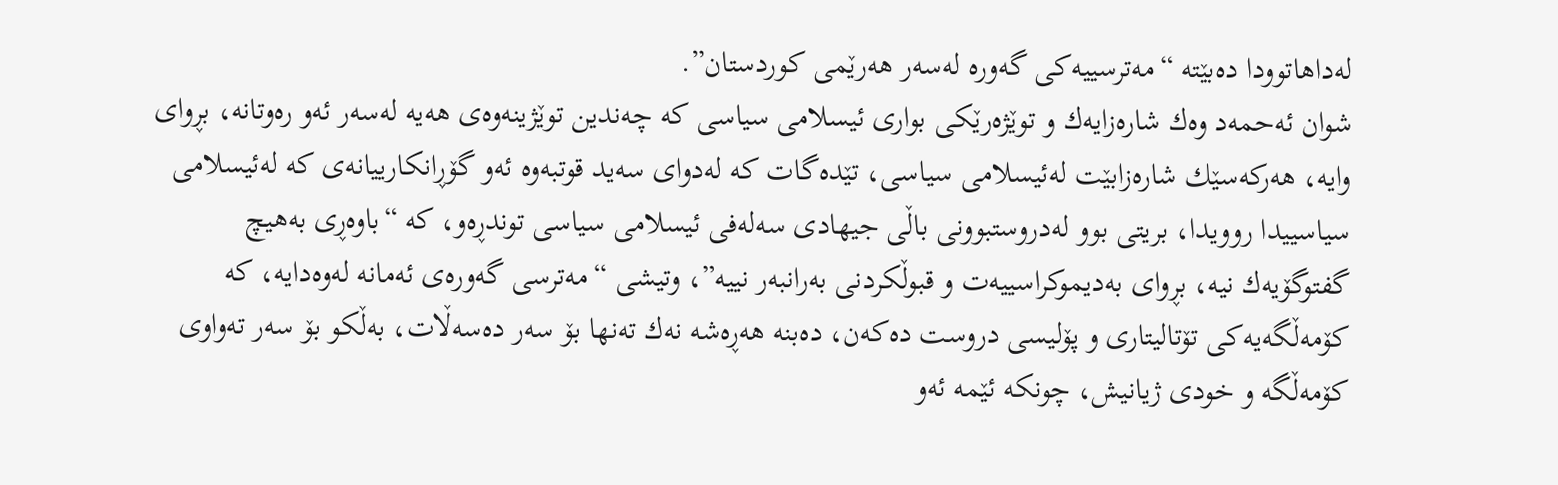له‌داهاتوودا ده‌بێته‌ “مه‌ترسییه‌كی گه‌وره‌ له‌سه‌ر هه‌رێمی كوردستان”.
شوان ئه‌حمه‌د وه‌ك شاره‌زایه‌ك و توێژه‌رێكی بواری ئیسلامی سیاسی كه‌ چه‌ندین توێژینه‌وه‌ی هه‌یه‌ له‌سه‌ر ئه‌و ره‌وتانه‌، بڕوای وایه‌، هه‌ركه‌سێك شاره‌زابێت له‌ئیسلامی سیاسی، تێده‌گات كه‌ له‌دوای سه‌ید قوتبه‌وه‌ ئه‌و گۆڕانكارییانه‌ی كه‌ له‌ئیسلامی سیاسییدا روویدا، بریتی بوو له‌دروستبوونی باڵی جیهادی سه‌له‌فی ئیسلامی سیاسی توندڕه‌و، كه‌ “باوه‌ڕی به‌هیچ گفتوگۆیه‌ك نیه‌، بڕوای به‌دیموكراسییه‌ت و قبوڵكردنی به‌رانبه‌ر نییه‌”، وتیشی “مه‌ترسی گه‌وره‌ی ئه‌مانه‌ له‌وه‌دایه‌، كه‌ كۆمه‌ڵگه‌یه‌كی تۆتالیتاری و پۆلیسی دروست ده‌كه‌ن، ده‌بنه‌ هه‌ڕه‌شه‌ نه‌ك ته‌نها بۆ سه‌ر ده‌سه‌ڵات، به‌ڵكو بۆ سه‌ر ته‌واوی كۆمه‌ڵگه‌ و خودی ژیانیش، چونكه‌ ئێمه‌ ئه‌و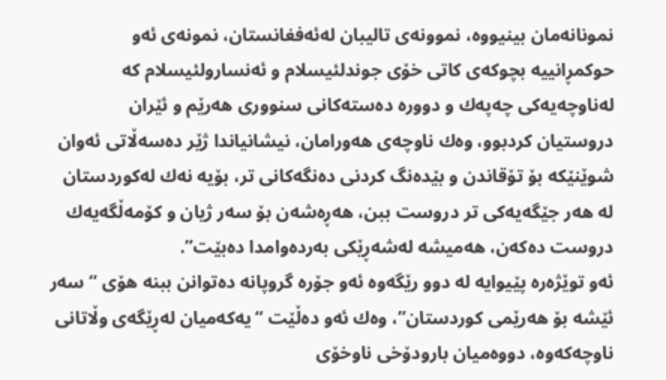نمونانه‌مان بینیووه‌، نموونه‌ی تالیبان له‌ئه‌فغانستان، نمونه‌ی ئه‌و حوكمڕانییه‌ بچوكه‌ی كاتی خۆی جوندلئیسلام و ئه‌نسارولئیسلام كه‌ له‌ناوچه‌یه‌كی چه‌په‌ك و دووره‌ ده‌سته‌كانی سنووری هه‌رێم و ئێران دروستیان كردبوو، وه‌ك ناوچه‌ی هه‌ورامان، نیشانیاندا ژێر ده‌سه‌ڵاتی ئه‌وان شوێنێكه‌ بۆ تۆقاندن و بێده‌نگ كردنی ده‌نگه‌كانی تر، بۆیه‌ نه‌ك له‌كوردستان له‌ هه‌ر جێگه‌یه‌كی تر دروست ببن، هه‌ڕه‌شه‌ن بۆ سه‌ر ژیان و كۆمه‌ڵگه‌یه‌ك دروست ده‌كه‌ن، هه‌میشه‌ له‌شه‌ڕێكی به‌رده‌وامدا ده‌بێت”.
ئه‌و توێژه‌ره‌ پێیوایه‌ له‌ دوو رێگه‌وه‌ ئه‌و جۆره‌ گروپانه‌ ده‌توانن ببنه‌ هۆی “سه‌ر ئێشه‌ بۆ هه‌رێمی كوردستان”، وه‌ك ئه‌و ده‌ڵێت “یه‌كه‌میان له‌ڕێگه‌ی وڵاتانی ناوچه‌كه‌وه‌، دووه‌میان بارودۆخی ناوخۆی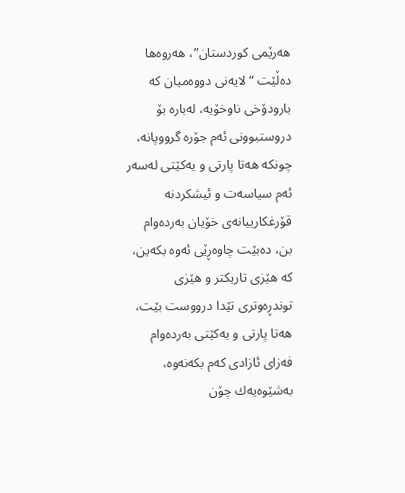هه‌رێمی كوردستان”، هه‌روه‌ها ده‌ڵێت “لایه‌نی دووه‌میان كه‌ بارودۆخی ناوخۆیه‌، له‌باره‌ بۆ دروستبوونی ئه‌م جۆره‌ گرووپانه‌، چونكه‌ هه‌تا پارتی و یه‌كێتی له‌سه‌ر ئه‌م سیاسه‌ت و ئیشكردنه‌ قۆرغكارییانه‌ی خۆیان به‌رده‌وام بن، ده‌بێت چاوه‌ڕێی ئه‌وه‌ بكه‌ین، كه‌ هێزی تاریكتر و هێزی توندڕه‌وتری تێدا درووست بێت، هه‌تا پارتی و یه‌كێتی به‌رده‌وام فه‌زای ئازادی كه‌م بكه‌نه‌وه‌، به‌شێوه‌یه‌ك چۆن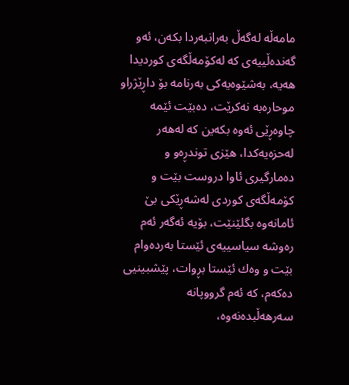مامه‌ڵه‌ له‌گه‌ڵ به‌رانبه‌ردا بكه‌ن، ئه‌و گه‌نده‌ڵییه‌ی كه‌ له‌كۆمه‌ڵگه‌ی كوردیدا هه‌یه‌، به‌شێوه‌یه‌كی به‌رنامه‌ بۆ داڕێژراو موحاره‌به‌ نه‌كرێت، ده‌بێت ئێمه‌ چاوه‌ڕێی ئه‌وه‌ بكه‌ین كه‌ له‌هه‌ر له‌حزه‌یه‌كدا، هێزی توندڕه‌و و ده‌مارگیری ئاوا دروست بێت و كۆمه‌ڵگه‌ی كوردی له‌شه‌ڕێكی بێ ئامانه‌وه‌ بگلێنێت، بۆیه‌ ئه‌گه‌ر ئه‌م ره‌وشه‌ سیاسییه‌ی ئێستا به‌رده‌وام بێت و وه‌ك ئێستا بڕوات، پێشبینیی ده‌كه‌م، كه‌ ئه‌م گرووپانه‌ سه‌رهه‌ڵبده‌نه‌وه‌،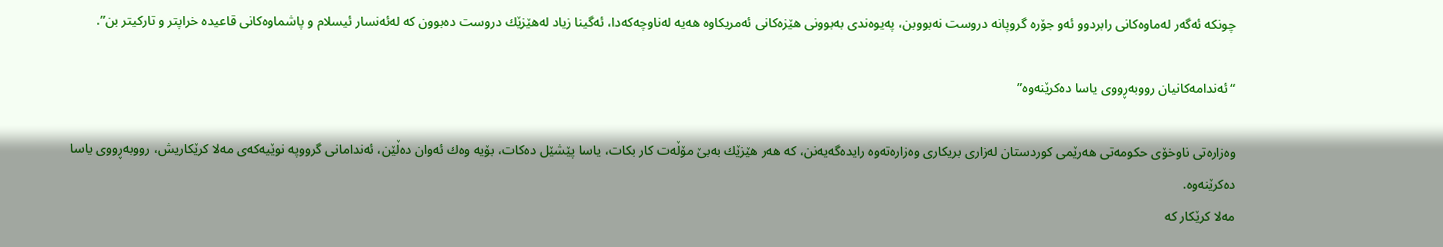چونكه‌ ئه‌گه‌ر له‌ماوه‌كانی رابردوو ئه‌و جۆره‌ گروپانه‌ دروست نه‌بووبن، په‌یوه‌ندی به‌بوونی هێزه‌كانی ئه‌مریكاوه‌ هه‌یه‌ له‌ناوچه‌كه‌دا، ئه‌گینا زیاد له‌هێزێك دروست ده‌بوون كه‌ له‌ئه‌نسار ئیسلام و پاشماوه‌كانی قاعیده‌ خراپتر و تاركیتر بن”.

“ئه‌ندامه‌كانیان رووبه‌ڕووی یاسا ده‌كرێنه‌وه‌”

وه‌زاره‌تی ناوخۆی حكومه‌تی هه‌رێمی كوردستان له‌زاری بریكاری وه‌زاره‌ته‌وه‌ رایده‌گه‌یه‌نن، كه‌ هه‌ر هێزێك به‌بێ مۆڵه‌ت كار بكات، یاسا پێشێل ده‌كات، بۆیه‌ وه‌ك ئه‌وان ده‌ڵێن، ئه‌ندامانی گرووپه‌ نوێیه‌كه‌ی مه‌لا كرێكاریش، رووبه‌ڕووی یاسا ده‌كرێنه‌وه‌.
مه‌لا كرێكار كه‌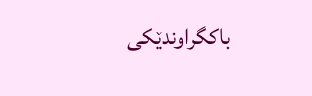باكگراوندێكی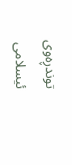توندڕه‌وی ئیسلامی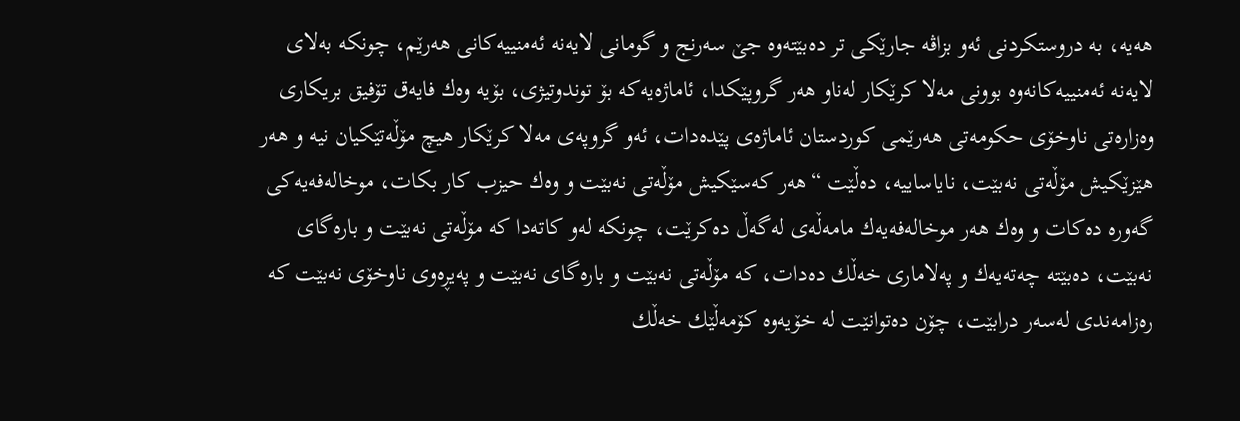هه‌یه‌، به‌ دروستكردنی ئه‌و بزاڤه‌ جارێكی تر ده‌بێته‌وه‌ جێ سه‌رنج و گومانی لایه‌نه‌ ئه‌منییه‌كانی هه‌رێم، چونكه‌ به‌لای لایه‌نه‌ ئه‌منییه‌كانه‌وه‌ بوونی مه‌لا كرێكار له‌ناو هه‌ر گروپێكدا، ئاماژه‌یه‌كه‌ بۆ توندوتیژی، بۆیه‌ وه‌ك فایه‌ق تۆفیق بریكاری وه‌زاره‌تی ناوخۆی حكومه‌تی هه‌رێمی كوردستان ئاماژه‌ی پێده‌دات، ئه‌و گروپه‌ی مه‌لا كرێكار هیچ مۆڵه‌تێكیان نیه‌ و هه‌ر هێزێكیش مۆڵه‌تی نه‌بێت، نایاساییه‌، ده‌ڵێت “هه‌ر كه‌سێكیش مۆڵه‌تی نه‌بێت و وه‌ك حیزب كار بكات، موخاله‌فه‌یه‌كی گه‌وره‌ ده‌كات و وه‌ك هه‌ر موخاله‌فه‌یه‌ك مامه‌ڵه‌ی له‌گه‌ڵ ده‌كرێت، چونكه‌ له‌و كاته‌دا كه‌ مۆڵه‌تی نه‌بێت و باره‌گای نه‌بێت، ده‌بێته‌ چه‌ته‌یه‌ك و په‌لاماری خه‌ڵك ده‌دات، كه‌ مۆڵه‌تی نه‌بێت و باره‌گای نه‌بێت و په‌یڕه‌وی ناوخۆی نه‌بێت كه‌ ره‌زامه‌ندی له‌سه‌ر درابێت، چۆن ده‌توانێت له‌ خۆیه‌وه‌ كۆمه‌ڵێك خه‌ڵك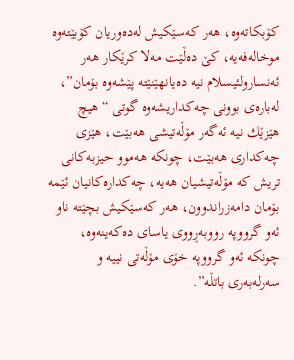كۆبكاته‌وه‌، هه‌ر كه‌سێكیش له‌ده‌وریان كۆبێته‌وه‌ موخاله‌فه‌یه‌، كێ ده‌ڵێت مه‌لا كرێكار هه‌ر ئه‌نسارولئیسلام نیه‌ ده‌یانهێنێته‌ پێشه‌وه‌ بۆمان”، له‌باره‌ی بوونی چه‌كداریشه‌وه‌ گوتی “هیچ هێزێك نیه‌ ئه‌گه‌ر مۆڵه‌تیشی هه‌بێت، هێزی چه‌كداری هه‌بێت، چونكه‌ هه‌موو حیزبه‌كانی تریش كه‌ مۆڵه‌تیشیان هه‌یه‌، چه‌كداره‌كانیان ئێمه‌ بۆمان دامه‌زراندوون، هه‌ر كه‌سێكیش بچێته‌ ناو ئه‌و گرووپه‌ رووبه‌ڕووی یاسای ده‌كه‌ینه‌وه‌، چونكه‌ ئه‌و گرووپه‌ خۆی مۆڵه‌تی نییه‌ و سه‌رله‌به‌ری باتڵه‌”.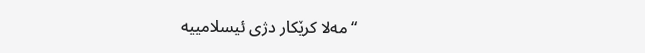“مه‌لا كرێكار دژی ئیسلامییه‌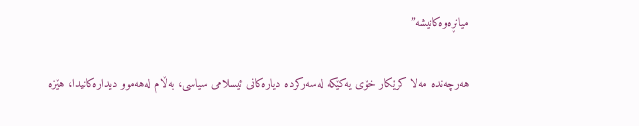میانڕه‌وه‌كانیشه‌”

هه‌رچه‌نده‌ مه‌لا كرێكار خۆی یه‌كێكه‌ له‌سه‌ركرده‌ دیاره‌كانی ئیسلامی سیاسی، به‌ڵام له‌هه‌موو دیداره‌كانیدا، هێزه‌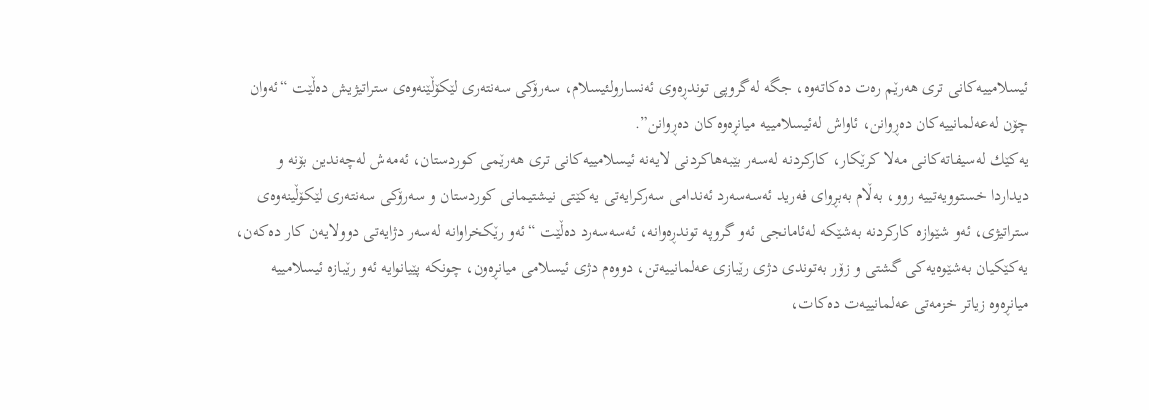ئیسلامییه‌كانی تری هه‌رێم ره‌ت ده‌كاته‌وه‌، جگه‌ له‌گروپی توندڕه‌وی ئه‌نسارولئیسلام، سه‌رۆكی سه‌نته‌ری لێكۆڵێنه‌وه‌ی ستراتیژیش ده‌ڵێت “ئه‌وان چۆن له‌عه‌لمانییه‌كان ده‌ڕوانن، ئاواش له‌ئیسلامییه‌ میانڕه‌وه‌كان ده‌ڕوانن”.
یه‌كێك له‌سیفاته‌كانی مه‌لا كرێكار، كاركردنه‌ له‌سه‌ر بێبه‌هاكردنی لایه‌نه‌ ئیسلامییه‌كانی تری هه‌رێمی كوردستان، ئه‌مه‌ش له‌چه‌ندین بۆنه‌ و دیداردا خستوویه‌تییه‌ روو، به‌ڵام به‌بڕوای فه‌رید ئه‌سه‌سه‌رد ئه‌ندامی سه‌ركرایه‌تی یه‌كێتی نیشتیمانی كوردستان و سه‌رۆكی سه‌نته‌ری لێكۆڵینه‌وه‌ی ستراتیژی، ئه‌و شێوازه‌ كاركردنه‌ به‌شێكه‌ له‌ئامانجی ئه‌و گروپه‌ توندڕه‌وانه‌، ئه‌سه‌سه‌رد ده‌ڵێت “ئه‌و رێكخراوانه‌ له‌سه‌ر دژایه‌تی دوولایه‌ن كار ده‌كه‌ن، یه‌كێكیان به‌شێوه‌یه‌كی گشتی و زۆر به‌توندی دژی رێبازی عه‌لمانییه‌تن، دووه‌م دژی ئیسلامی میانڕه‌ون، چونكه‌ پێیانوایه‌ ئه‌و رێبازه‌ ئیسلامییه‌ میانڕه‌وه‌ زیاتر خزمه‌تی عه‌لمانییه‌ت ده‌كات،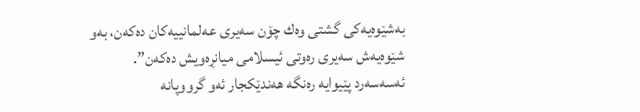به‌شێوه‌یه‌كی گشتی وه‌ك چۆن سه‌یری عه‌لمانییه‌كان ده‌كه‌ن، به‌و شێوه‌یه‌ش سه‌یری ره‌وتی ئیسلامی میانڕه‌ویش ده‌كه‌ن”.
ئه‌سه‌سه‌رد پێیوایه‌ ره‌نگه‌ هه‌ندێكجار ئه‌و گرووپانه‌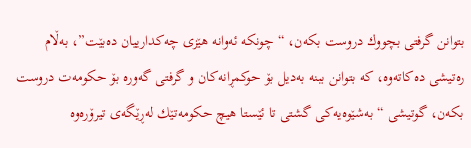بتوانن گرفتی بچووك دروست بكه‌ن، “چونكه‌ ئه‌وانه‌ هێزی چه‌كدارییان ده‌بێت”، به‌ڵام ره‌تیشی ده‌كاته‌وه‌، كه‌ بتوانن ببنه‌ به‌دیل بۆ حوكمڕانه‌كان و گرفتی گه‌وره‌ بۆ حكومه‌ت دروست بكه‌ن، گوتیشی “به‌شێوه‌یه‌كی گشتی تا ئێستا هیچ حكومه‌تێك له‌ڕێگه‌ی تیرۆره‌وه‌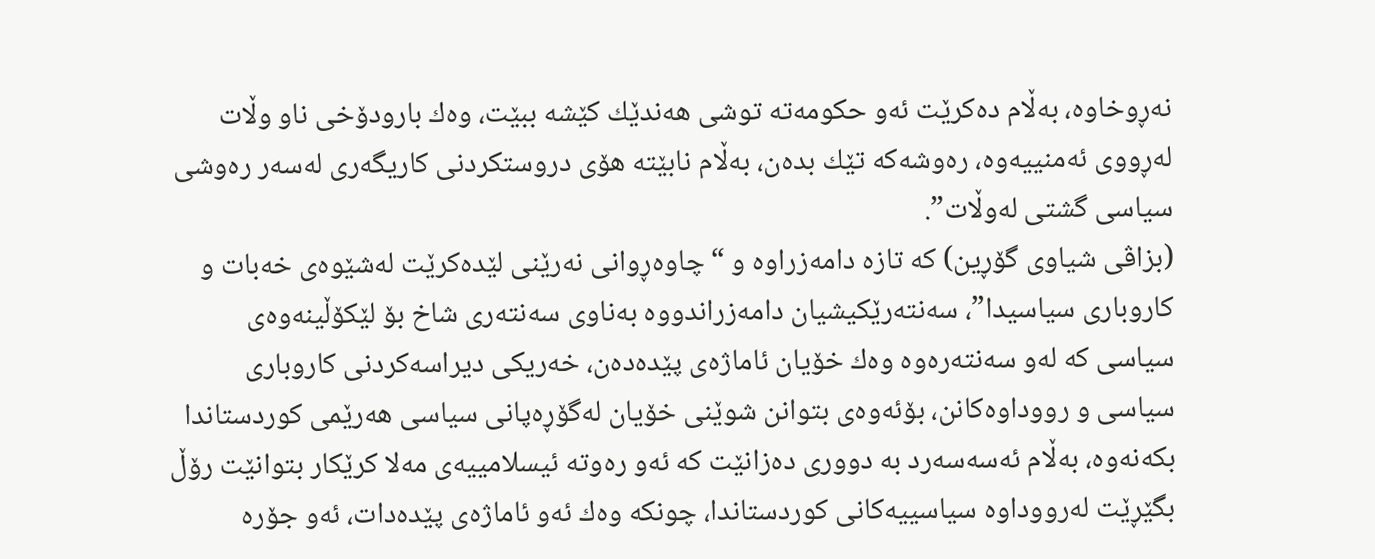نه‌ڕوخاوه‌، به‌ڵام ده‌كرێت ئه‌و حكومه‌ته‌ توشی هه‌ندێك كێشه‌ ببێت، وه‌ك بارودۆخی ناو وڵات له‌ڕووی ئه‌منییه‌وه‌، ره‌وشه‌كه‌ تێك بده‌ن، به‌ڵام نابێته‌ هۆی دروستكردنی كاریگه‌ری له‌سه‌ر ره‌وشی سیاسی گشتی له‌وڵات”.
(بزاڤی شیاوی گۆڕین) كه‌ تازه‌ دامه‌زراوه‌ و “چاوه‌ڕوانی نه‌رێنی لێده‌كرێت له‌شێوه‌ی خه‌بات و كاروباری سیاسیدا”، سه‌نته‌رێكیشیان دامه‌زراندووه‌ به‌ناوی سه‌نته‌ری شاخ بۆ لێكۆڵینه‌وه‌ی سیاسی كه‌ له‌و سه‌نته‌ره‌وه‌ وه‌ك خۆیان ئاماژه‌ی پێده‌ده‌ن، خه‌ریكی دیراسه‌كردنی كاروباری سیاسی و رووداوه‌كانن، بۆئه‌وه‌ی بتوانن شوێنی خۆیان له‌گۆڕه‌پانی سیاسی هه‌رێمی كوردستاندا بكه‌نه‌وه‌، به‌ڵام ئه‌سه‌سه‌رد به‌ دووری ده‌زانێت كه‌ ئه‌و ره‌وته‌ ئیسلامییه‌ی مه‌لا كرێكار بتوانێت رۆڵ بگێڕێت له‌رووداوه‌ سیاسییه‌كانی كوردستاندا، چونكه‌ وه‌ك ئه‌و ئاماژه‌ی پێده‌دات، ئه‌و جۆره‌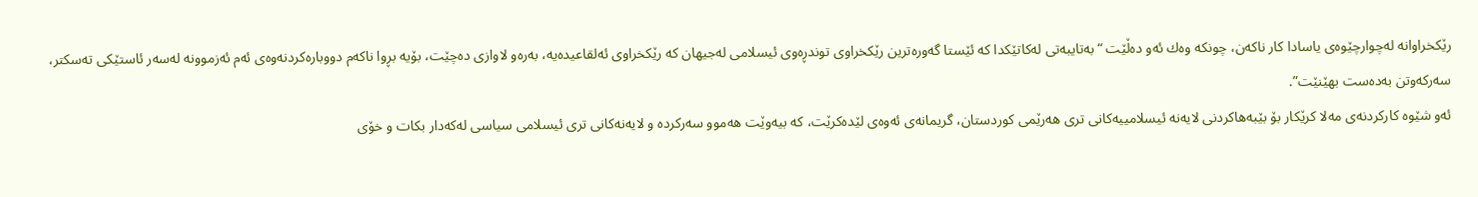رێكخراوانه‌ له‌چوارچێوه‌ی یاسادا كار ناكه‌ن، چونكه‌ وه‌ك ئه‌و ده‌ڵێت “به‌تایبه‌تی له‌كاتێكدا كه‌ ئێستا گه‌وره‌ترین رێكخراوی توندڕه‌وی ئیسلامی له‌جیهان كه‌ رێكخراوی ئه‌لقاعیده‌یه‌، به‌ره‌و لاوازی ده‌چێت، بۆیه‌ بڕوا ناكه‌م دووباره‌كردنه‌وه‌ی ئه‌م ئه‌زموونه‌ له‌سه‌ر ئاستێكی ته‌سكتر، سه‌ركه‌وتن به‌ده‌ست بهێنێت”.
ئه‌و شێوه‌ كاركردنه‌ی مه‌لا كرێكار بۆ بێبه‌هاكردنی لایه‌نه‌ ئیسلامییه‌كانی تری هه‌رێمی كوردستان، گریمانه‌ی ئه‌وه‌ی لێده‌كرێت، كه‌ بیه‌وێت هه‌موو سه‌ركرده‌ و لایه‌نه‌كانی تری ئیسلامی سیاسی له‌كه‌دار بكات و خۆی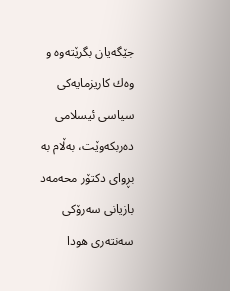جێگه‌یان بگرێته‌وه‌ و وه‌ك كاریزمایه‌كی سیاسی ئیسلامی ده‌ربكه‌وێت، به‌ڵام به‌ بڕوای دكتۆر محه‌مه‌د بازیانی سه‌رۆكی سه‌نته‌ری هودا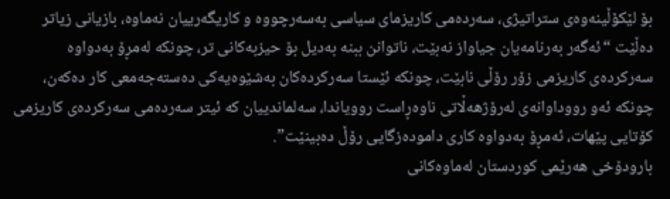بۆ لێكۆڵینه‌وه‌ی ستراتیژی، سه‌رده‌می كاریزمای سیاسی به‌سه‌رچووه‌ و كاریگه‌رییان نه‌ماوه‌، بازیانی زیاتر ده‌ڵێت “ئه‌گه‌ر به‌رنامه‌یان جیاواز نه‌بێت، ناتوانن ببنه‌ به‌دیل بۆ حیزبه‌كانی تر، چونكه‌ له‌مڕۆ به‌دواوه‌ سه‌ركرده‌ی كاریزمی زۆر رۆڵی نابێت، چونكه‌ ئێستا سه‌ركرده‌كان به‌شێوه‌یه‌كی ده‌سته‌جه‌معی كار ده‌كه‌ن، چونكه‌ ئه‌و رووداوانه‌ی له‌رۆژهه‌ڵاتی ناوه‌ڕاست روویاندا، سه‌لماندییان كه‌ ئیتر سه‌رده‌می سه‌ركرده‌ی كاریزمی كۆتایی پێهات، ئه‌مڕۆ به‌دواوه‌ كاری داموده‌زگایی رۆڵ ده‌بینێت”.
بارودۆخی هه‌رێمی كوردستان له‌ماوه‌كانی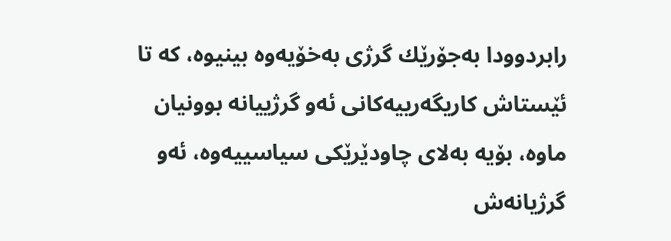رابردوودا به‌جۆرێك گرژی به‌خۆیه‌وه‌ بینیوه‌، كه‌ تا ئێستاش كاریگه‌رییه‌كانی ئه‌و گرژییانه‌ بوونیان ماوه‌، بۆیه‌ به‌لای چاودێرێكی سیاسییه‌وه‌، ئه‌و گرژیانه‌ش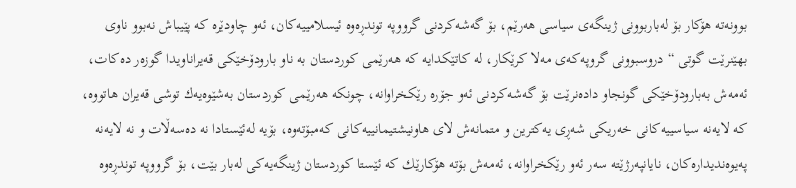بوونه‌ته‌ هۆكار بۆ له‌باربوونی ژینگه‌ی سیاسی هه‌رێم، بۆ گه‌شه‌كردنی گرووپه‌ توندڕه‌وه‌ ئیسلامییه‌كان، ئه‌و چاودێره‌ كه‌ پێیباش نه‌بوو ناوی بهێنرێت گوتی “دروسبوونی گروپه‌كه‌ی مه‌لا كرێكار، له‌ كاتێكدایه‌ كه‌ هه‌رێمی كوردستان به‌ ناو بارودۆخێكی قه‌یراناویدا گوزه‌ر ده‌كات، ئه‌مه‌ش به‌بارودۆخێكی گونجاو داده‌نرێت بۆ گه‌شه‌كردنی ئه‌و جۆره‌ رێكخراوانه‌، چونكه‌ هه‌رێمی كوردستان به‌شێوه‌یه‌ك توشی قه‌یران هاتووه‌، كه‌ لایه‌نه‌ سیاسییه‌كانی خه‌ریكی شه‌ڕی یه‌كترین و متمانه‌ش لای هاونیشتیمانییه‌كانی كه‌مبۆته‌وه‌، بۆیه‌ له‌ئێستادا نه‌ ده‌سه‌ڵات و نه‌ لایه‌نه‌ په‌یوه‌ندیداره‌كان، نایانپه‌رژێته‌ سه‌ر ئه‌و رێكخراوانه‌، ئه‌مه‌ش بۆته‌ هۆكارێك كه‌ ئێستا كوردستان ژینگه‌یه‌كی له‌بار بێت، بۆ گرووپه‌ توندڕه‌وه‌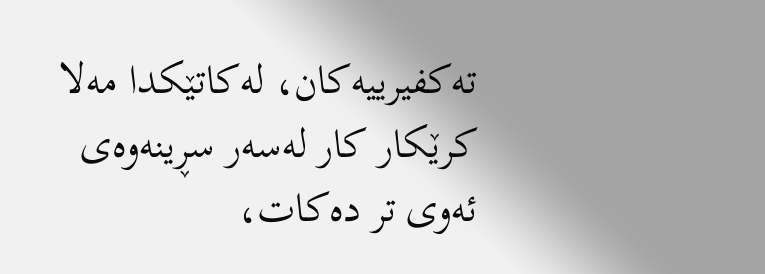ته‌كفیرییه‌كان، له‌كاتێكدا مه‌لا كرێكار كار له‌سه‌ر سڕینه‌وه‌ی ئه‌وی تر ده‌كات،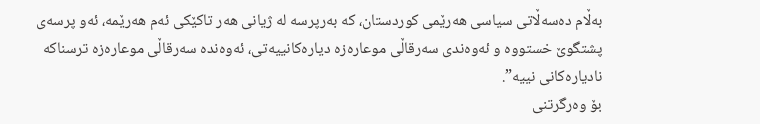به‌ڵام ده‌سه‌ڵاتی سیاسی هه‌رێمی كوردستان، كه‌ به‌رپرسه‌ له‌ ژیانی هه‌ر تاكێكی ئه‌م هه‌رێمه‌، ئه‌و پرسه‌ی پشتگوێ خستووه‌ و ئه‌وه‌ندی سه‌رقاڵی موعاره‌زه‌ دیاره‌كانییه‌تی، ئه‌وه‌نده‌ سه‌رقاڵی موعاره‌زه‌ ترسناكه‌ نادیاره‌كانی نییه‌”.
بۆ وه‌رگرتنی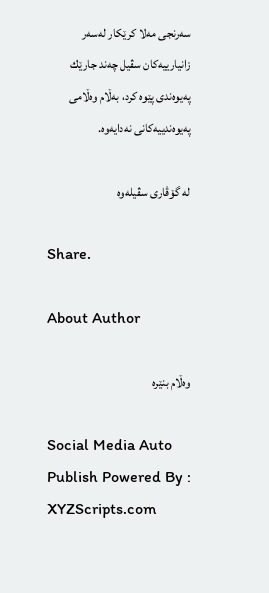سه‌رنجی مه‌لا كرێكار له‌سه‌ر زانیارییه‌كان سڤیل چه‌ند جارێك په‌یوه‌ندی پێوه‌ كرد، به‌ڵام وه‌ڵامی په‌یوه‌ندییه‌كانی نه‌دایه‌وه‌.

له‌ گۆڤاری سڤیله‌وه‌

Share.

About Author

وەڵام بنێرە

Social Media Auto Publish Powered By : XYZScripts.com